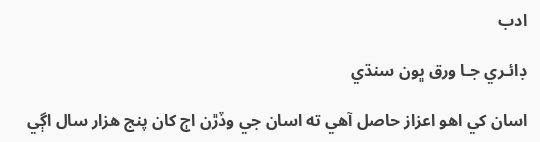ادب

ڊائـري جـا ورق ڀون سنڌي

اسان کي اهو اعزاز حاصل آهي ته اسان جي وڏڙن اڄ کان پنج هزار سال اڳي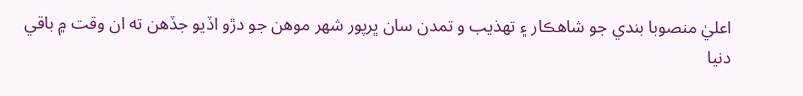اعليٰ منصوبا بندي جو شاهڪار ۽ تهذيب و تمدن سان ڀرپور شهر موهن جو دڙو اڏيو جڏهن ته ان وقت ۾ باقي دنيا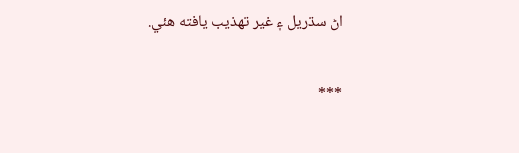اڻ سڌريل ۽ غير تهذيب يافته هئي.

***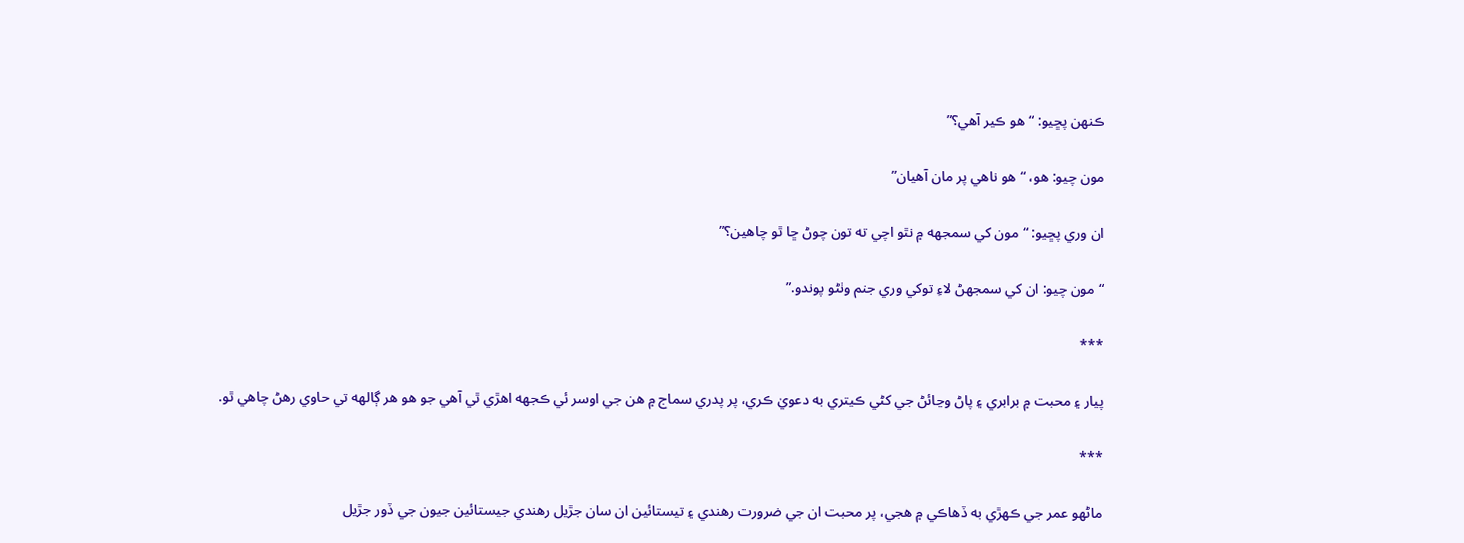ڪنهن پڇيو: “هو ڪير آهي؟”

مون چيو: هو، “هو ناهي پر مان آهيان”

ان وري پڇيو: “مون کي سمجهه ۾ نٿو اچي ته تون چوڻ ڇا ٿو چاهين؟”

“مون چيو: ان کي سمجهڻ لاءِ توکي وري جنم وٺڻو پوندو.”

***

پيار ۽ محبت ۾ برابري ۽ پاڻ وڃائڻ جي کڻي ڪيتري به دعويٰ ڪري، پر پدري سماج ۾ هن جي اوسر ئي ڪجهه اهڙي ٿي آهي جو هو هر ڳالهه تي حاوي رهڻ چاهي ٿو.

***

ماڻهو عمر جي ڪهڙي به ڏهاڪي ۾ هجي، پر محبت ان جي ضرورت رهندي ۽ تيستائين ان سان جڙيل رهندي جيستائين جيون جي ڏور جڙيل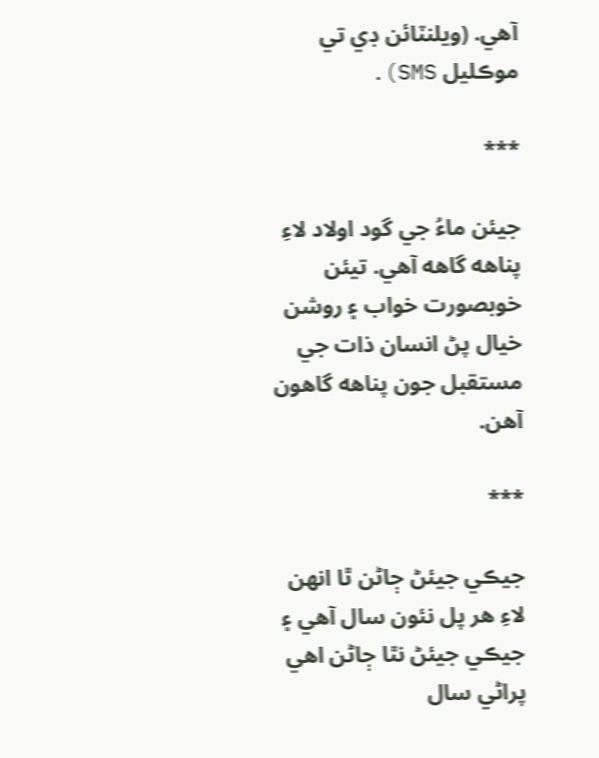آهي. (ويلنٽائن ڊي تي موڪليل SMS).

***

جيئن ماءُ جي گود اولاد لاءِ پناهه گاهه آهي. تيئن خوبصورت خواب ۽ روشن خيال پڻ انسان ذات جي مستقبل جون پناهه گاهون آهن.

***

جيڪي جيئڻ ڄاڻن ٿا انهن لاءِ هر پل نئون سال آهي ۽ جيڪي جيئڻ نٿا ڄاڻن اهي پراڻي سال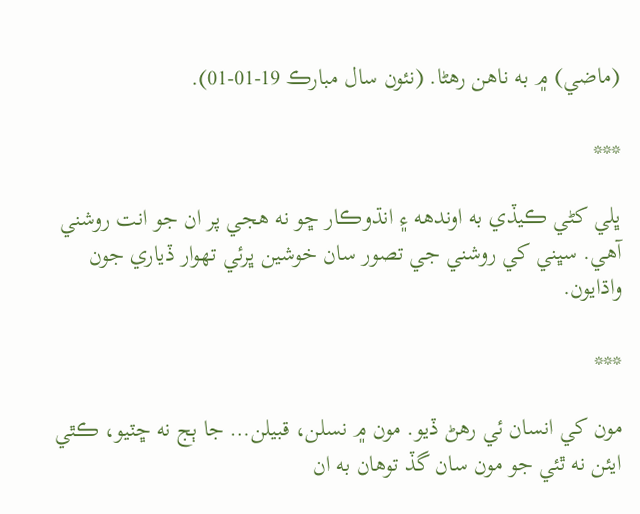(ماضي) ۾ به ناهن رهڻا. (نئون سال مبارڪ 19-01-01).

***

ڀلي کڻي ڪيڏي به اوندهه ۽ انڌوڪار ڇو نه هجي پر ان جو انت روشني آهي. سڀني کي روشني جي تصور سان خوشين ڀرئي تهوار ڏياري جون واڌايون.

***

مون کي انسان ئي رهڻ ڏيو. مون ۾ نسلن، قبيلن… جا ٻج نه ڇٽيو، ڪٿي ايئن نه ٿئي جو مون سان گڏ توهان به ان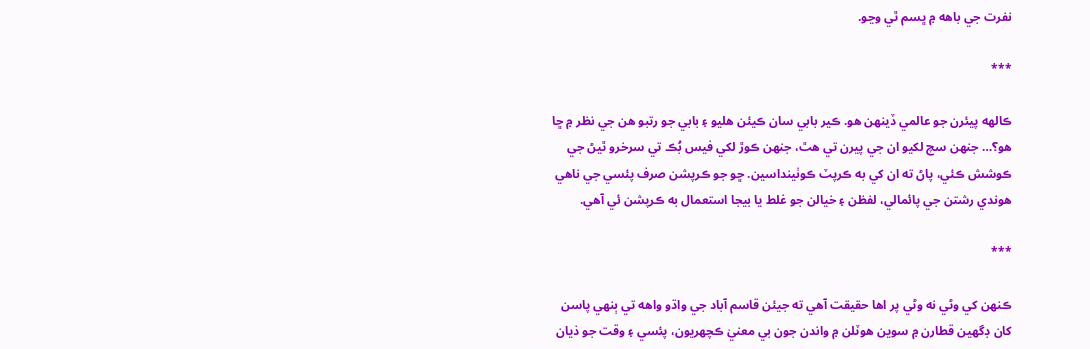نفرت جي باهه ۾ ڀسم ٿي وڃو.

***

ڪالهه پيئرن جو عالمي ڏينهن هو. ڪير بابي سان ڪيئن هليو ۽ بابي جو رتبو هن جي نظر ۾ ڇا هو؟… جنهن سچ لکيو ان جي پيرن تي هٿ، جنهن ڪوڙ لکي فيس بُڪ تي سرخرو ٿيڻ جي ڪوشش ڪئي، پاڻ ته ان کي به ڪرپٽ ڪوٺينداسين. ڇو جو ڪرپشن صرف پئسي جي ناهي هوندي رشتن جي پائمالي، لفظن ۽ خيالن جو غلط يا بيجا استعمال به ڪرپشن ئي آهي.

***

ڪنهن کي وڻي نه وڻي پر اها حقيقت آهي ته جيئن قاسم آباد جي واڌو واهه تي ٻنهي پاسن کان ڊگهين قطارن ۾ سوين هوٽلن ۾ واندن جون بي معنيٰ ڪچهريون، پئسي ۽ وقت جو ذيان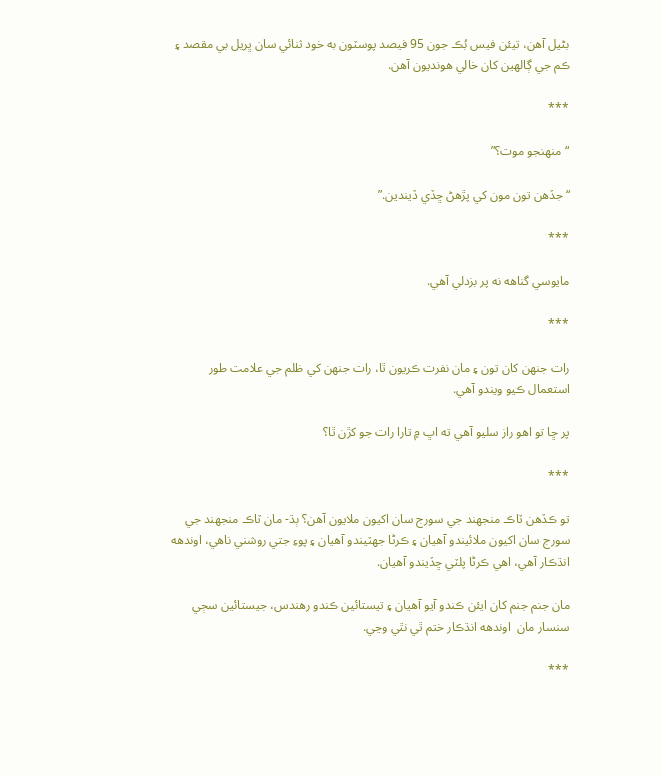بڻيل آهن، تيئن فيس بُڪ جون 95 فيصد پوسٽون به خود ثنائي سان ڀريل بي مقصد ۽ ڪم جي ڳالهين کان خالي هونديون آهن.

***

“منهنجو موت؟”

“جڏهن تون مون کي پڙهڻ ڇڏي ڏيندين.”

***

مايوسي گناهه نه پر بزدلي آهي.

***

رات جنهن کان تون ۽ مان نفرت ڪريون ٿا، رات جنهن کي ظلم جي علامت طور استعمال ڪيو ويندو آهي.

پر ڇا تو اهو راز سليو آهي ته اڀ ۾ تارا رات جو کڙن ٿا؟

***

تو ڪڏهن ٽاڪ منجهند جي سورج سان اکيون ملايون آهن؟ ٻڌ- مان ٽاڪ منجهند جي سورج سان اکيون ملائيندو آهيان ۽ ڪرڻا جهٽيندو آهيان ۽ پوءِ جتي روشني ناهي، اوندهه انڌڪار آهي، اهي ڪرڻا پلٽي ڇڏيندو آهيان.

مان جنم جنم کان ايئن ڪندو آيو آهيان ۽ تيستائين ڪندو رهندس، جيستائين سڄي سنسار مان  اوندهه انڌڪار ختم ٿي نٿي وڃي.

***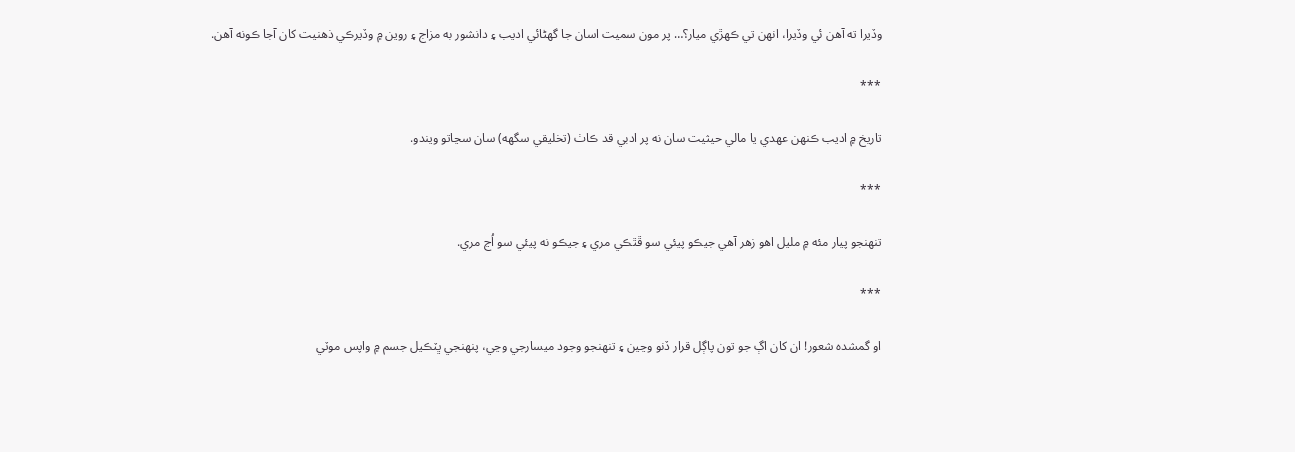وڏيرا ته آهن ئي وڏيرا، انهن تي ڪهڙي ميار؟… پر مون سميت اسان جا گهڻائي اديب ۽ دانشور به مزاج ۽ روين ۾ وڏيرڪي ذهنيت کان آجا ڪونه آهن.

***

تاريخ ۾ اديب ڪنهن عهدي يا مالي حيثيت سان نه پر ادبي قد ڪاٺ (تخليقي سگهه) سان سڃاتو ويندو.

***

تنهنجو پيار مئه ۾ مليل اهو زهر آهي جيڪو پيئي سو ڦٿڪي مري ۽ جيڪو نه پيئي سو اُڃ مري.

***

او گمشده شعور! ان کان اڳ جو تون پاڳل قرار ڏنو وڃين ۽ تنهنجو وجود ميسارجي وڃي، پنهنجي ڀٽڪيل جسم ۾ واپس موٽي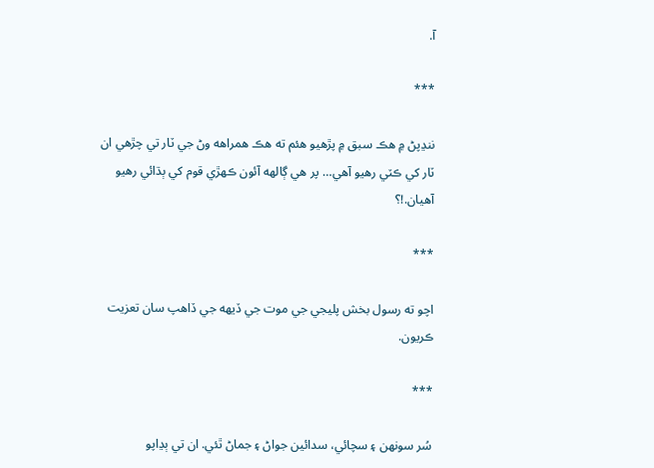آ.

***

ننڍپڻ ۾ هڪ سبق ۾ پڙهيو هئم ته هڪ همراهه وڻ جي ٽار تي چڙهي ان ٽار کي ڪٽي رهيو آهي… پر هي ڳالهه آئون ڪهڙي قوم کي ٻڌائي رهيو آهيان.!؟

***

اچو ته رسول بخش پليجي جي موت جي ڏيهه جي ڏاهپ سان تعزيت ڪريون.

***

سُر سونهن ۽ سچائي، سدائين جواڻ ۽ جماڻ ٿئي. ان تي ٻڍاپو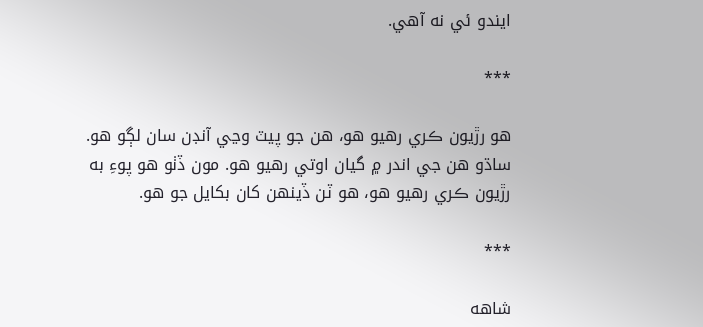ايندو ئي نه آهي.

***

هو رڙيون ڪري رهيو هو، هن جو پيٽ وڃي آنڊن سان لڳو هو. ساڌو هن جي اندر ۾ گيان اوتي رهيو هو. مون ڏٺو هو پوءِ به رڙيون ڪري رهيو هو، هو ٽن ڏينهن کان بکايل جو هو.

***

شاهه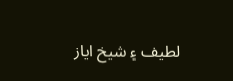لطيف ۽ شيخ اياز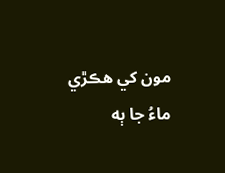مون کي هڪڙي ماءُ جا ٻه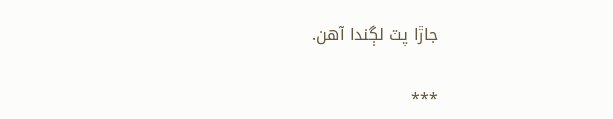جاڙا پٽ لڳندا آهن.

***